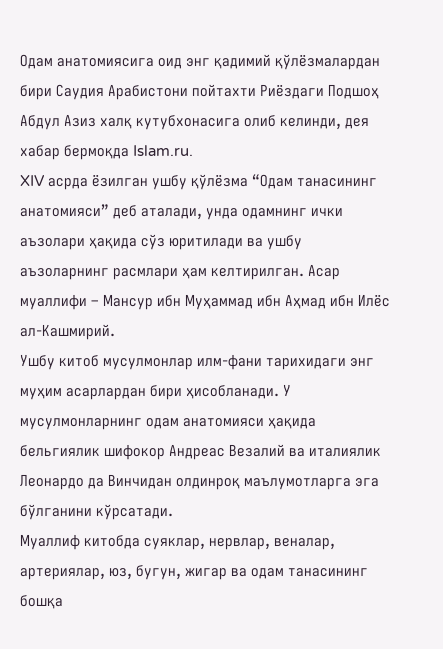Одам анатомиясига оид энг қадимий қўлёзмалардан бири Саудия Арабистони пойтахти Риёздаги Подшоҳ Абдул Азиз халқ кутубхонасига олиб келинди, дея хабар бермоқда Islam.ru.
XIV асрда ёзилган ушбу қўлёзма “Одам танасининг анатомияси” деб аталади, унда одамнинг ички аъзолари ҳақида сўз юритилади ва ушбу аъзоларнинг расмлари ҳам келтирилган. Асар муаллифи – Мансур ибн Муҳаммад ибн Аҳмад ибн Илёс ал-Кашмирий.
Ушбу китоб мусулмонлар илм-фани тарихидаги энг муҳим асарлардан бири ҳисобланади. У мусулмонларнинг одам анатомияси ҳақида бельгиялик шифокор Андреас Везалий ва италиялик Леонардо да Винчидан олдинроқ маълумотларга эга бўлганини кўрсатади.
Муаллиф китобда суяклар, нервлар, веналар, артериялар, юз, бугун, жигар ва одам танасининг бошқа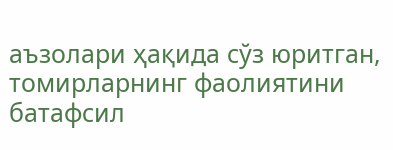аъзолари ҳақида сўз юритган, томирларнинг фаолиятини батафсил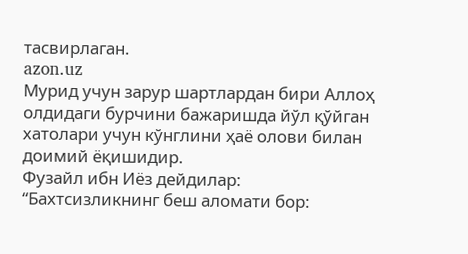тасвирлаган.
azon.uz
Мурид учун зарур шартлардан бири Аллоҳ олдидаги бурчини бажаришда йўл қўйган хатолари учун кўнглини ҳаё олови билан доимий ёқишидир.
Фузайл ибн Иёз дейдилар: “Бахтсизликнинг беш аломати бор: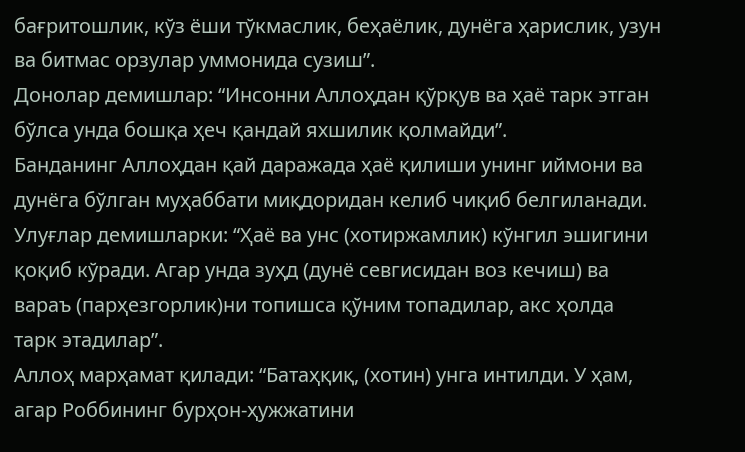бағритошлик, кўз ёши тўкмаслик, беҳаёлик, дунёга ҳарислик, узун ва битмас орзулар уммонида сузиш”.
Донолар демишлар: “Инсонни Аллоҳдан қўрқув ва ҳаё тарк этган бўлса унда бошқа ҳеч қандай яхшилик қолмайди”.
Банданинг Аллоҳдан қай даражада ҳаё қилиши унинг иймони ва дунёга бўлган муҳаббати миқдоридан келиб чиқиб белгиланади.
Улуғлар демишларки: “Ҳаё ва унс (хотиржамлик) кўнгил эшигини қоқиб кўради. Агар унда зуҳд (дунё севгисидан воз кечиш) ва вараъ (парҳезгорлик)ни топишса қўним топадилар, акс ҳолда тарк этадилар”.
Аллоҳ марҳамат қилади: “Батаҳқиқ, (хотин) унга интилди. У ҳам, агар Роббининг бурҳон-ҳужжатини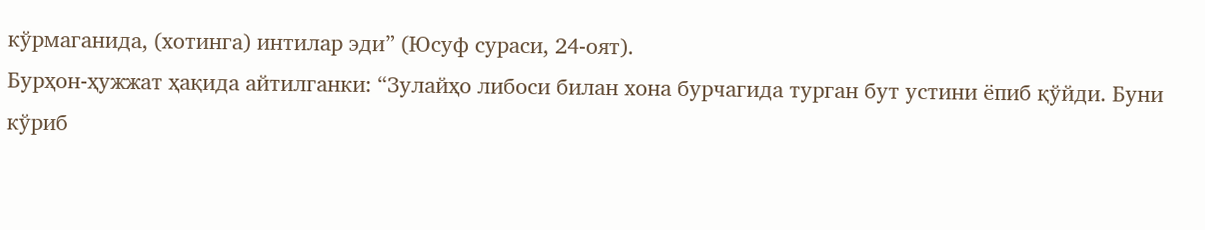кўрмаганида, (хотинга) интилар эди” (Юсуф сураси, 24-оят).
Бурҳон-ҳужжат ҳақида айтилганки: “Зулайҳо либоси билан хона бурчагида турган бут устини ёпиб қўйди. Буни кўриб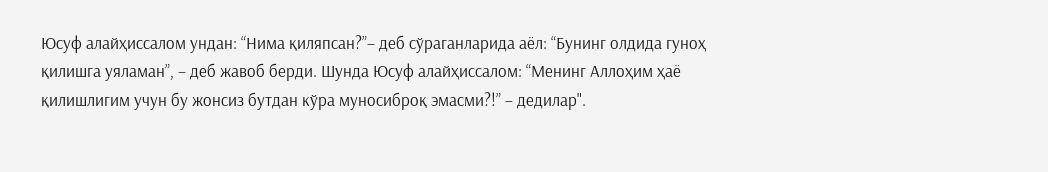Юсуф алайҳиссалом ундан: “Нима қиляпсан?”– деб сўраганларида аёл: “Бунинг олдида гуноҳ қилишга уяламан”, – деб жавоб берди. Шунда Юсуф алайҳиссалом: “Менинг Аллоҳим ҳаё қилишлигим учун бу жонсиз бутдан кўра муносиброқ эмасми?!” – дедилар".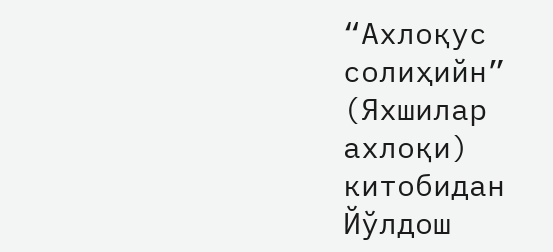“Ахлоқус солиҳийн” (Яхшилар ахлоқи) китобидан
Йўлдош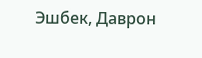Эшбек, Даврон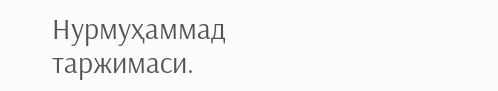Нурмуҳаммад
таржимаси.